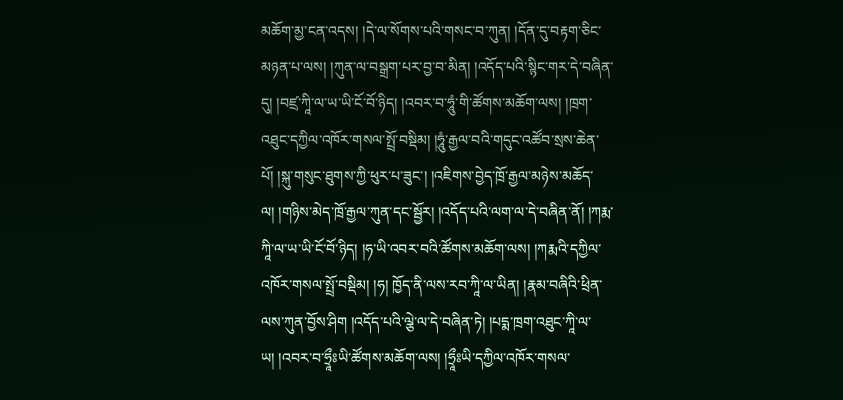མཆོག་མྱ་ངན་འདས། །དེ་ལ་སོགས་པའི་གསང་བ་ཀུན། །དོན་དུ་བརྟག་ཅིང་མཉན་པ་ལས། །ཀུན་ལ་བསྒྲག་པར་བྱ་བ་མིན། །འདོད་པའི་སྙིང་གར་དེ་བཞིན་དུ། །བཛྲ་ཀཱི་ལ་ཡ་ཡི་ངོ་བོ་ཉིད། །འབར་བ་ཧཱུཾ་གི་ཚོགས་མཆོག་ལས། །ཁྲག་འཐུང་དཀྱིལ་འཁོར་གསལ་སྤྲོ་བསྡིམ། །ཧཱུཾ་རྒྱལ་བའི་གདུང་འཚོབ་སྲས་ཆེན་པོ། །སྐུ་གསུང་ཐུགས་ཀྱི་ཕུར་པ་ཟུང་། །འཇིགས་བྱེད་ཁྲོ་རྒྱལ་མཉེས་མཆོད་ལ། །གཉིས་མེད་ཁྲོ་རྒྱལ་ཀུན་དང་སྦྱོར། །འདོད་པའི་ལག་ལ་དེ་བཞིན་ནོ། །ཀརྨ་ཀཱི་ལ་ཡ་ཡི་ངོ་བོ་ཉིད། །ཧ་ཡི་འབར་བའི་ཚོགས་མཆོག་ལས། །ཀརྨའི་དཀྱིལ་འཁོར་གསལ་སྤྲོ་བསྡིམ། །ཧ། ཁྱོད་ནི་ལས་རབ་ཀཱི་ལ་ཡིན། །རྣམ་བཞིའི་ཕྲིན་ལས་ཀུན་བྱོས་ཤིག །འདོད་པའི་ལྕེ་ལ་དེ་བཞིན་ཏེ། །པདྨ་ཁྲག་འཐུང་ཀཱི་ལ་ཡ། །འབར་བ་ཧྲཱྀཿཡི་ཚོགས་མཆོག་ལས། །ཧྲཱྀཿཡི་དཀྱིལ་འཁོར་གསལ་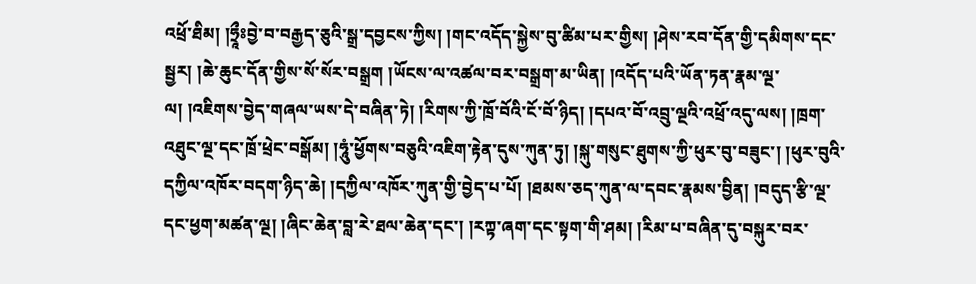འཕྲོ་ཐིམ། །ཧྲཱྀཿབྱེ་བ་བརྒྱད་ཅུའི་སྒྲ་དབྱངས་ཀྱིས། །གང་འདོད་སྐྱེས་བུ་ཚིམ་པར་གྱིས། །ཤེས་རབ་དོན་གྱི་དམིགས་དང་སྦྱར། །ཆེ་ཆུང་དོན་གྱིས་སོ་སོར་བསྒྲག །ཡོངས་ལ་འཚལ་བར་བསྒྲག་མ་ཡིན། །འདོད་པའི་ཡོན་ཏན་རྣམ་ལྔ་ལ། །འཇིགས་བྱེད་གཞལ་ཡས་དེ་བཞིན་ཏེ། །རིགས་ཀྱི་ཁྲོ་བོའི་ངོ་བོ་ཉིད། །དཔའ་བོ་འབྲུ་ལྔའི་འཕྲོ་འདུ་ལས། །ཁྲག་འཐུང་ལྔ་དང་ཁྲོ་ཕྲེང་བསྒོམ། །ཧཱུཾ་ཕྱོགས་བཅུའི་འཇིག་རྟེན་དུས་ཀུན་ཏུ། །སྐུ་གསུང་ཐུགས་ཀྱི་ཕུར་བུ་བཟུང་། །ཕུར་བུའི་དཀྱིལ་འཁོར་བདག་ཉིད་ཆེ། །དཀྱིལ་འཁོར་ཀུན་གྱི་བྱེད་པ་པོ། །ཐམས་ཅད་ཀུན་ལ་དབང་རྣམས་བྱིན། །བདུད་རྩི་ལྔ་དང་ཕྱག་མཚན་ལྔ། །ཞིང་ཆེན་བླ་རེ་ཐལ་ཆེན་དང་། །རཀྟ་ཞག་དང་སྟག་གི་ཤམ། །རིམ་པ་བཞིན་དུ་བསྐུར་བར་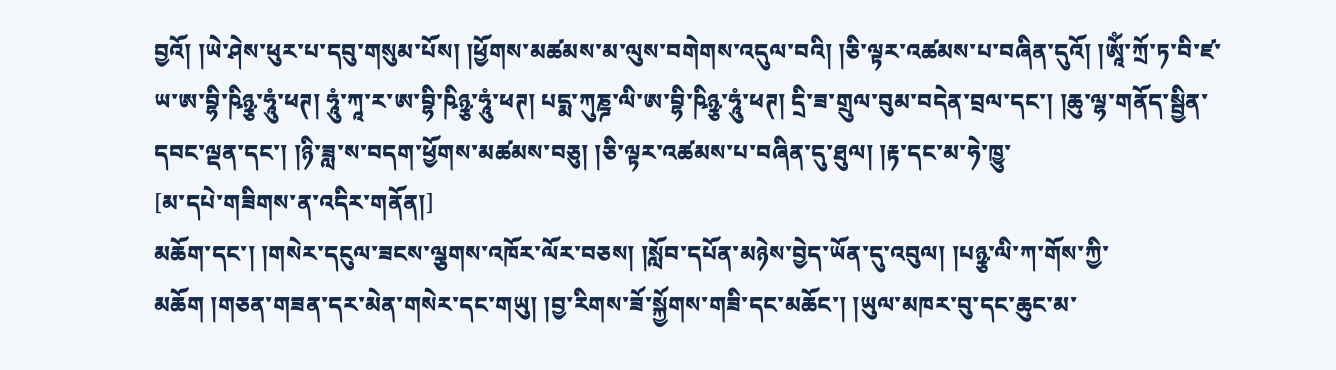བྱའོ། །ཡེ་ཤེས་ཕུར་པ་དབུ་གསུམ་པོས། །ཕྱོགས་མཚམས་མ་ལུས་བགེགས་འདུལ་བའི། །ཅི་ལྟར་འཚམས་པ་བཞིན་དུའོ། །ཨཱོཾ་ཀྲོ་ཏ་བི་ཛ་ཡ་ཨ་བྷི་ཥིཉྩ་ཧཱུཾ་ཕཊ། ཧཱུཾ་ཀཱ་ར་ཨ་བྷི་ཥིཉྩ་ཧཱུཾ་ཕཊ། པདྨ་ཀུཎྜ་ལི་ཨ་བྷི་ཥིཉྩ་ཧཱུཾ་ཕཊ། དྲི་ཟ་གྲུལ་བུམ་བདེན་བྲལ་དང་། །ཆུ་ལྷ་གནོད་སྦྱིན་དབང་ལྡན་དང་། །ཉི་ཟླ་ས་བདག་ཕྱོགས་མཚམས་བཅུ། །ཅི་ལྟར་འཚམས་པ་བཞིན་དུ་ཐུལ། །རྟ་དང་མ་ཧེ་ཁྱུ་
[མ་དཔེ་གཟིགས་ན་འདིར་གནོན།]
མཆོག་དང་། །གསེར་དངུལ་ཟངས་ལྕགས་འཁོར་ལོར་བཅས། །སློབ་དཔོན་མཉེས་བྱེད་ཡོན་དུ་འབུལ། །པཉྩ་ལི་ཀ་གོས་ཀྱི་མཆོག །གཅན་གཟན་དར་མེན་གསེར་དང་གཡུ། །བྱ་རིགས་ཟོ་སྐྱོགས་གཟི་དང་མཆོང་། །ཡུལ་མཁར་བུ་དང་ཆུང་མ་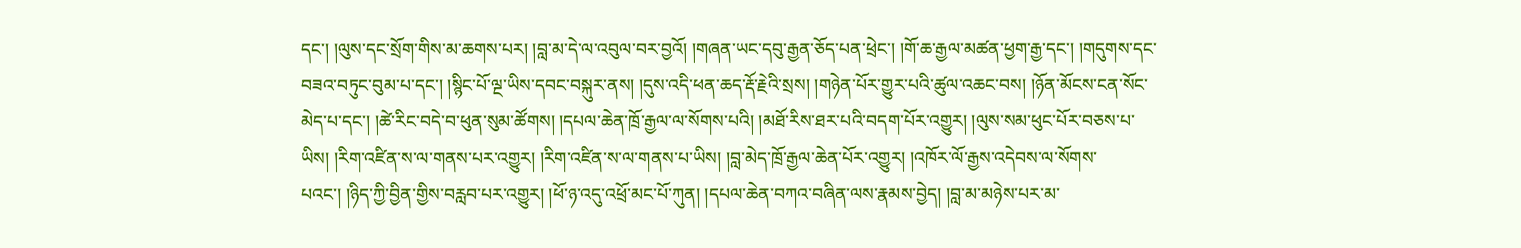དང་། །ལུས་དང་སྲོག་གིས་མ་ཆགས་པར། །བླ་མ་དེ་ལ་འབུལ་བར་བྱའོ། །གཞན་ཡང་དབུ་རྒྱན་ཅོད་པན་ཕྲེང་། །གོ་ཆ་རྒྱལ་མཚན་ཕྱག་རྒྱ་དང་། །གདུགས་དང་བཟའ་བཏུང་བུམ་པ་དང་། །སྙིང་པོ་ལྔ་ཡིས་དབང་བསྐུར་ནས། །དུས་འདི་ཕན་ཆད་རྡོ་རྗེའི་སྲས། །གཉེན་པོར་གྱུར་པའི་ཚུལ་འཆང་བས། །ཉོན་མོངས་ངན་སོང་མེད་པ་དང་། །ཚེ་རིང་བདེ་བ་ཕུན་སུམ་ཚོགས། །དཔལ་ཆེན་ཁྲོ་རྒྱལ་ལ་སོགས་པའི། །མཐོ་རིས་ཐར་པའི་བདག་པོར་འགྱུར། །ལུས་སམ་ཕུང་པོར་བཅས་པ་ཡིས། །རིག་འཛིན་ས་ལ་གནས་པར་འགྱུར། །རིག་འཛིན་ས་ལ་གནས་པ་ཡིས། །བླ་མེད་ཁྲོ་རྒྱལ་ཆེན་པོར་འགྱུར། །འཁོར་ལོ་རྒྱས་འདེབས་ལ་སོགས་པའང་། །ཉིད་ཀྱི་བྱིན་གྱིས་བརླབ་པར་འགྱུར། །ཕོ་ཉ་འདུ་འཕྲོ་མང་པོ་ཀུན། །དཔལ་ཆེན་བཀའ་བཞིན་ལས་རྣམས་བྱེད། །བླ་མ་མཉེས་པར་མ་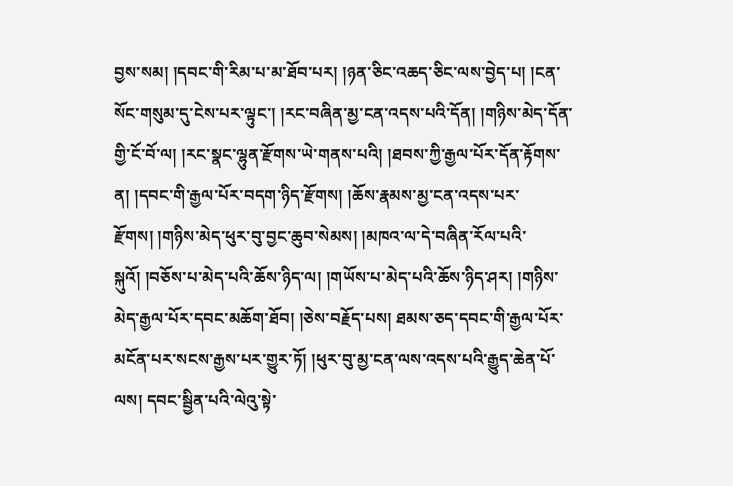བྱས་སམ། །དབང་གི་རིམ་པ་མ་ཐོབ་པར། །ཉན་ཅིང་འཆད་ཅིང་ལས་བྱེད་པ། །ངན་སོང་གསུམ་དུ་ངེས་པར་ལྟུང་། །རང་བཞིན་མྱ་ངན་འདས་པའི་དོན། །གཉིས་མེད་དོན་གྱི་ངོ་བོ་ལ། །རང་སྣང་ལྷུན་རྫོགས་ཡེ་གནས་པའི། །ཐབས་ཀྱི་རྒྱལ་པོར་དོན་རྟོགས་ན། །དབང་གི་རྒྱལ་པོར་བདག་ཉིད་རྫོགས། །ཆོས་རྣམས་མྱ་ངན་འདས་པར་རྫོགས། །གཉིས་མེད་ཕུར་བུ་བྱང་ཆུབ་སེམས། །མཁའ་ལ་དེ་བཞིན་རོལ་པའི་སྐུའོ། །བཅོས་པ་མེད་པའི་ཆོས་ཉིད་ལ། །གཡོས་པ་མེད་པའི་ཆོས་ཉིད་ཤར། །གཉིས་མེད་རྒྱལ་པོར་དབང་མཆོག་ཐོབ། །ཅེས་བརྗོད་པས། ཐམས་ཅད་དབང་གི་རྒྱལ་པོར་མངོན་པར་སངས་རྒྱས་པར་གྱུར་ཏོ། །ཕུར་བུ་མྱ་ངན་ལས་འདས་པའི་རྒྱུད་ཆེན་པོ་ལས། དབང་སྦྱིན་པའི་ལེའུ་སྟེ་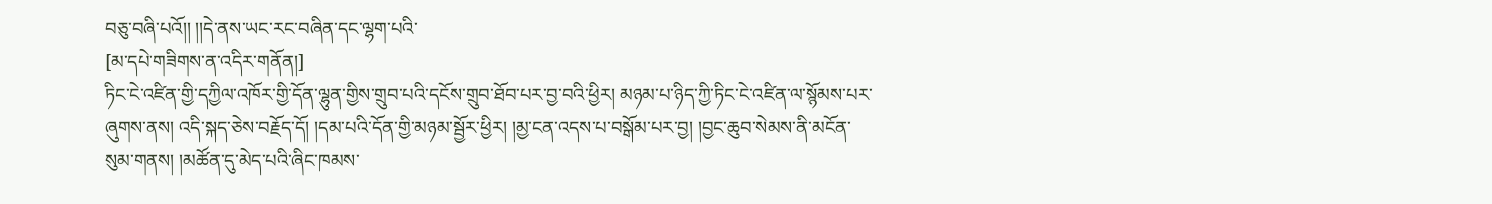བཅུ་བཞི་པའོ།། །།དེ་ནས་ཡང་རང་བཞིན་དང་ལྷག་པའི་
[མ་དཔེ་གཟིགས་ན་འདིར་གནོན།]
ཏིང་ངེ་འཛིན་གྱི་དཀྱིལ་འཁོར་གྱི་དོན་ལྷུན་གྱིས་གྲུབ་པའི་དངོས་གྲུབ་ཐོབ་པར་བྱ་བའི་ཕྱིར། མཉམ་པ་ཉིད་ཀྱི་ཏིང་ངེ་འཛིན་ལ་སྙོམས་པར་ཞུགས་ནས། འདི་སྐད་ཅེས་བརྗོད་དོ། །དམ་པའི་དོན་གྱི་མཉམ་སྦྱོར་ཕྱིར། །མྱ་ངན་འདས་པ་བསྒོམ་པར་བྱ། །བྱང་ཆུབ་སེམས་ནི་མངོན་སུམ་གནས། །མཚོན་དུ་མེད་པའི་ཞིང་ཁམས་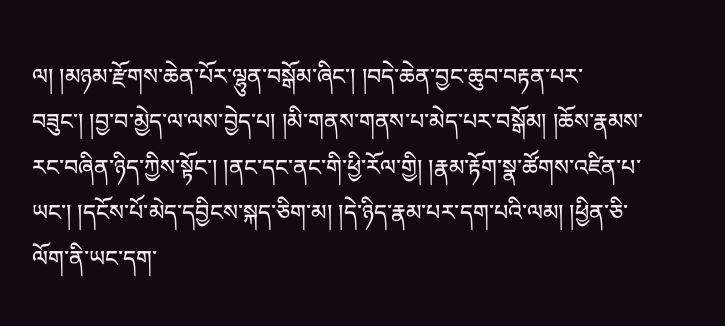ལ། །མཉམ་རྫོགས་ཆེན་པོར་ལྷུན་བསྒོམ་ཞིང་། །བདེ་ཆེན་བྱང་ཆུབ་བརྟན་པར་བཟུང་། །བྱ་བ་མྱེད་ལ་ལས་བྱེད་པ། །མི་གནས་གནས་པ་མེད་པར་བསྒོམ། །ཆོས་རྣམས་རང་བཞིན་ཉིད་ཀྱིས་སྟོང་། །ནང་དང་ནང་གི་ཕྱི་རོལ་གྱི། །རྣམ་རྟོག་སྣ་ཚོགས་འཛིན་པ་ཡང་། །དངོས་པོ་མེད་དབྱིངས་སྐད་ཅིག་མ། །དེ་ཉིད་རྣམ་པར་དག་པའི་ལམ། །ཕྱིན་ཅི་ལོག་ནི་ཡང་དག་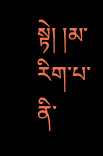སྟེ། །མ་རིག་པ་ནི་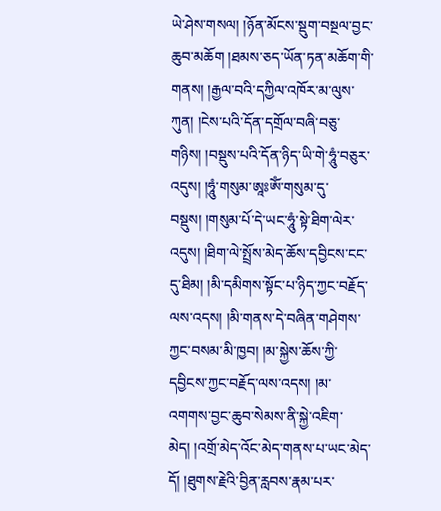ཡེ་ཤེས་གསལ། །ཉོན་མོངས་སྡུག་བསྔལ་བྱང་ཆུབ་མཆོག །ཐམས་ཅད་ཡོན་ཏན་མཆོག་གི་གནས། །རྒྱལ་བའི་དཀྱིལ་འཁོར་མ་ལུས་ཀུན། །ངེས་པའི་དོན་དགྲོལ་བཞི་བཅུ་གཉིས། །བསྡུས་པའི་དོན་ཉིད་ཡི་གེ་ཧཱུཾ་བཅུར་འདུས། །ཧཱུཾ་གསུམ་ཨཱཿཨོཾ་གསུམ་དུ་བསྡུས། །གསུམ་པོ་དེ་ཡང་ཧཱུཾ་སྟེ་ཐིག་ལེར་འདུས། །ཐིག་ལེ་སྤྲོས་མེད་ཆོས་དབྱིངས་ངང་དུ་ཐིམ། །མི་དམིགས་སྟོང་པ་ཉིད་ཀྱང་བརྗོད་ལས་འདས། །མི་གནས་དེ་བཞིན་གཤེགས་ཀྱང་བསམ་མི་ཁྱབ། །མ་སྐྱེས་ཆོས་ཀྱི་དབྱིངས་ཀྱང་བརྗོད་ལས་འདས། །མ་འགགས་བྱང་ཆུབ་སེམས་ནི་སྐྱེ་འཇིག་མེད། །འགྲོ་མེད་འོང་མེད་གནས་པ་ཡང་མེད་དོ། །ཐུགས་རྗེའི་བྱིན་རླབས་རྣམ་པར་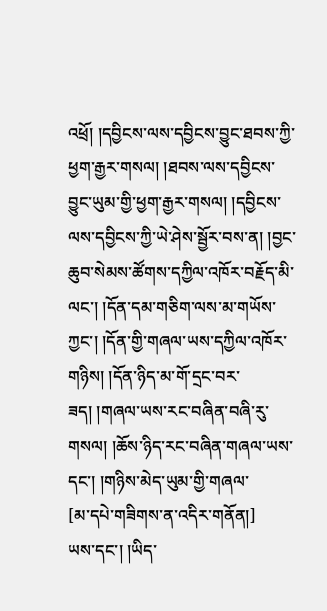འཕྲོ། །དབྱིངས་ལས་དབྱིངས་བྱུང་ཐབས་ཀྱི་ཕྱག་རྒྱར་གསལ། །ཐབས་ལས་དབྱིངས་བྱུང་ཡུམ་གྱི་ཕྱག་རྒྱར་གསལ། །དབྱིངས་ལས་དབྱིངས་ཀྱི་ཡེ་ཤེས་སྦྱོར་བས་ན། །བྱང་ཆུབ་སེམས་ཚོགས་དཀྱིལ་འཁོར་བརྗོད་མི་ལང་། །དོན་དམ་གཅིག་ལས་མ་གཡོས་ཀྱང་། །དོན་གྱི་གཞལ་ཡས་དཀྱིལ་འཁོར་གཉིས། །དོན་ཉིད་མ་གོ་དྲང་བར་ཟད། །གཞལ་ཡས་རང་བཞིན་བཞི་རུ་གསལ། །ཆོས་ཉིད་རང་བཞིན་གཞལ་ཡས་དང་། །གཉིས་མེད་ཡུམ་གྱི་གཞལ་
[མ་དཔེ་གཟིགས་ན་འདིར་གནོན།]
ཡས་དང་། །ཡིད་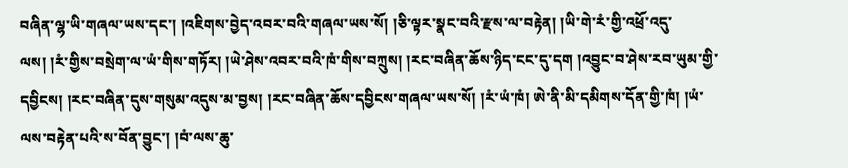བཞིན་ལྷ་ཡི་གཞལ་ཡས་དང་། །འཇིགས་བྱེད་འབར་བའི་གཞལ་ཡས་སོ། །ཅི་ལྟར་སྣང་བའི་རྫས་ལ་བརྟེན། །ཡི་གེ་རཾ་གྱི་འཕྲོ་འདུ་ལས། །རཾ་གྱིས་བསྲེག་ལ་ཡཾ་གིས་གཏོར། །ཡེ་ཤེས་འབར་བའི་ཁཾ་གིས་བཀྲུས། །རང་བཞིན་ཆོས་ཉིད་ངང་དུ་དག །འབྱུང་བ་ཤེས་རབ་ཡུམ་གྱི་དབྱིངས། །རང་བཞིན་དུས་གསུམ་འདུས་མ་བྱས། །རང་བཞིན་ཆོས་དབྱིངས་གཞལ་ཡས་སོ། །རཾ་ཡཾ་ཁཾ། ཨེ་ནི་མི་དམིགས་དོན་གྱི་ཁཾ། །ཡཾ་ལས་བརྟེན་པའི་ས་བོན་བྱུང་། །བཾ་ལས་ཆུ་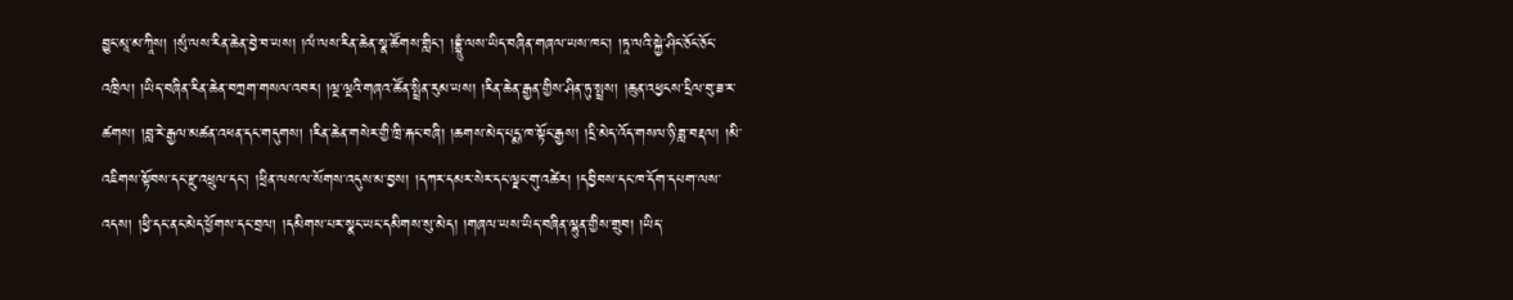བྱུང་མཱ་མ་ཀཱིས། །སུཾ་ལས་རིན་ཆེན་བྱེ་བ་ཡས། །ལཾ་ལས་རིན་ཆེན་སྣ་ཚོགས་གླིང་། །བྷྲཱུཾ་ལས་ཡིད་བཞིན་གཞལ་ཡས་ཁང་། །ཏཱ་ལའི་སྐྱེ་ཤིང་ཅོང་ཅོང་འཁྲིལ། །ཡིད་བཞིན་རིན་ཆེན་བཀྲག་གསལ་འབར། །ལྔ་ལྔའི་གཞའ་ཚོན་སྤྲིན་རུམ་ཡས། །རིན་ཆེན་རྒྱན་གྱིས་ཤིན་ཏུ་སྤྲས། །ཆུན་འཕྱངས་དྲིལ་བུ་ཟ་ར་ཚགས། །བླ་རེ་རྒྱལ་མཚན་འཕན་དང་གདུགས། །རིན་ཆེན་གསེར་གྱི་ཁྲི་རྐང་བཞི། །ཆགས་མེད་པདྨ་ཁ་སྟོང་རྒྱས། །དྲི་མེད་འོད་གསལ་ཉི་ཟླ་བརྡལ། །མི་འཇིགས་སྟོབས་དང་རྫུ་འཕྲུལ་དང་། །ཕྲིན་ལས་ལ་སོགས་འདུས་མ་བྱས། །དཀར་དམར་སེར་དང་ལྗང་གུ་འཚེར། །དབྱིབས་དང་ཁ་དོག་དཔག་ལས་འདས། །ཕྱི་དང་ནང་མེད་ཕྱོགས་དང་བྲལ། །དམིགས་པར་སྣང་ཡང་དམིགས་སུ་མེད། །གཞལ་ཡས་ཡིད་བཞིན་ལྷུན་གྱིས་གྲུབ། །ཡིད་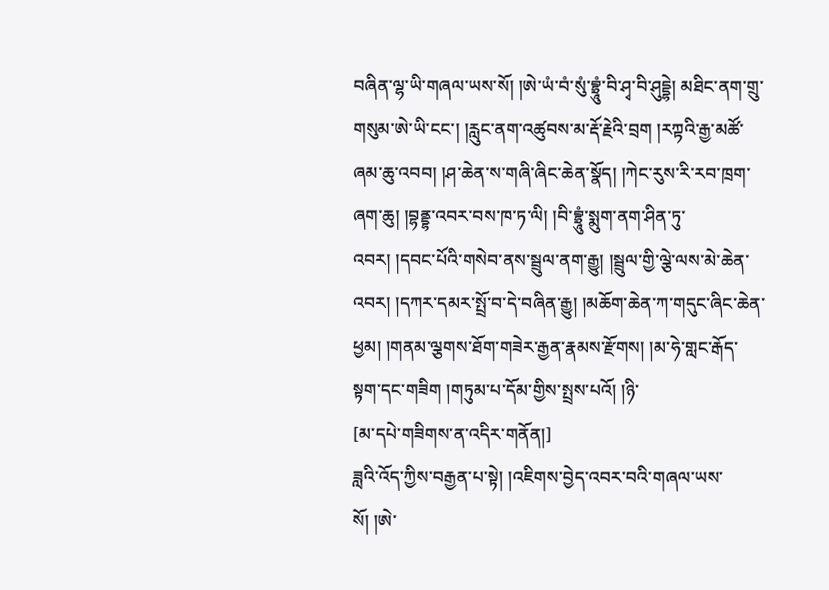བཞིན་ལྷ་ཡི་གཞལ་ཡས་སོ། །ཨེ་ཡཾ་བཾ་སུཾ་བྷྲཱུཾ་བི་ཤྭ་བི་ཤུདྡྷེ། མཐིང་ནག་གྲུ་གསུམ་ཨེ་ཡི་ངང་། །རླུང་ནག་འཚུབས་མ་རྡོ་རྗེའི་བྲག །རཀྟའི་རྒྱ་མཚོ་ཞམ་ཆུ་འབབ། །ཤ་ཆེན་ས་གཞི་ཞིང་ཆེན་སྣོད། །ཀེང་རུས་རི་རབ་ཁྲག་ཞག་ཆུ། །བྷནྡྷ་འབར་བས་ཁ་ཏ་ལི། །བི་བྷྲཱུཾ་སྨུག་ནག་ཤིན་ཏུ་འབར། །དབང་པོའི་གསེབ་ནས་སྦྲུལ་ནག་རྒྱུ། །སྦྲུལ་གྱི་ལྕེ་ལས་མེ་ཆེན་འབར། །དཀར་དམར་སྤྲོ་བ་དེ་བཞིན་རྒྱུ། །མཆོག་ཆེན་ཀ་གདུང་ཞིང་ཆེན་ཕྱམ། །གནམ་ལྕགས་ཐོག་གཟེར་རྒྱན་རྣམས་རྫོགས། །མ་ཧེ་གླང་རྒོད་སྟག་དང་གཟིག །གཏུམ་པ་དོམ་གྱིས་སྤྲས་པའོ། །ཉི་
[མ་དཔེ་གཟིགས་ན་འདིར་གནོན།]
ཟླའི་འོད་ཀྱིས་བརྒྱན་པ་སྟེ། །འཇིགས་བྱེད་འབར་བའི་གཞལ་ཡས་སོ། །ཨེ་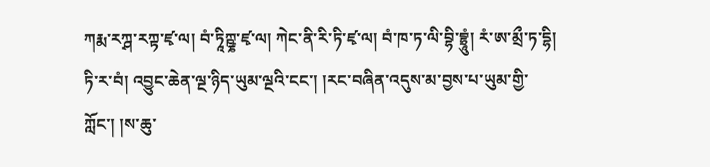ཀརྨ་རཀྴ་རཀྟ་ཛྭ་ལ། བཾ་ཏཱིཀྵྞ་ཛྭ་ལ། ཀེང་ནི་རི་ཏི་ཛྭ་ལ། བཾ་ཁ་ཏ་ལི་བྷི་བྷྲཱུཾ། རཾ་ཨ་མྲྀ་ཏ་དྷི། ཏི་ར་བཾ། འབྱུང་ཆེན་ལྔ་ཉིད་ཡུམ་ལྔའི་ངང་། །རང་བཞིན་འདུས་མ་བྱས་པ་ཡུམ་གྱི་ཀློང་། །ས་ཆུ་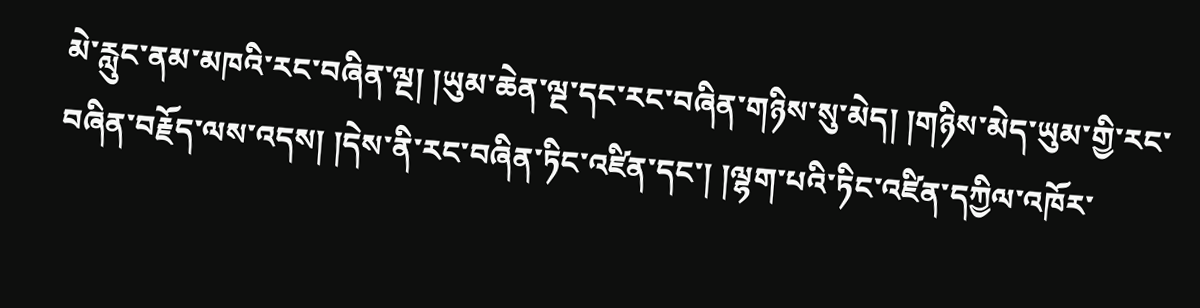མེ་རླུང་ནམ་མཁའི་རང་བཞིན་ལྔ། །ཡུམ་ཆེན་ལྔ་དང་རང་བཞིན་གཉིས་སུ་མེད། །གཉིས་མེད་ཡུམ་གྱི་རང་བཞིན་བརྗོད་ལས་འདས། །དེས་ནི་རང་བཞིན་ཏིང་འཛིན་དང་། །ལྷག་པའི་ཏིང་འཛིན་དཀྱིལ་འཁོར་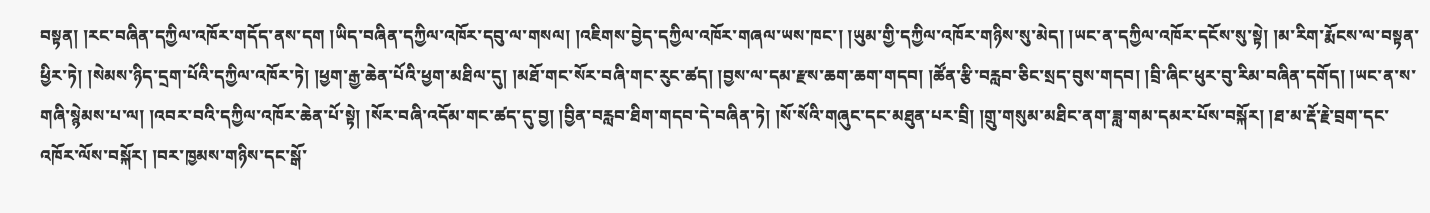བསྟན། །རང་བཞིན་དཀྱིལ་འཁོར་གདོད་ནས་དག །ཡིད་བཞིན་དཀྱིལ་འཁོར་དབུ་ལ་གསལ། །འཇིགས་བྱེད་དཀྱིལ་འཁོར་གཞལ་ཡས་ཁང་། །ཡུམ་གྱི་དཀྱིལ་འཁོར་གཉིས་སུ་མེད། །ཡང་ན་དཀྱིལ་འཁོར་དངོས་སུ་སྟེ། །མ་རིག་རྨོངས་ལ་བསྟན་ཕྱིར་ཏེ། །སེམས་ཉིད་དྲག་པོའི་དཀྱིལ་འཁོར་ཏེ། །ཕྱག་རྒྱ་ཆེན་པོའི་ཕྱག་མཐིལ་དུ། །མཐོ་གང་སོར་བཞི་གང་རུང་ཚད། །བྱས་ལ་དམ་རྫས་ཆག་ཆག་གདབ། །ཚོན་རྩི་བརླབ་ཅིང་སྲད་བུས་གདབ། །བྲི་ཞིང་ཕུར་བུ་རིམ་བཞིན་དགོད། །ཡང་ན་ས་གཞི་སྙེམས་པ་ལ། །འབར་བའི་དཀྱིལ་འཁོར་ཆེན་པོ་སྟེ། །སོར་བཞི་འདོམ་གང་ཚད་དུ་བྱ། །བྱིན་བརླབ་ཐིག་གདབ་དེ་བཞིན་ཏེ། །སོ་སོའི་གཞུང་དང་མཐུན་པར་བྲི། །གྲུ་གསུམ་མཐིང་ནག་ཟླ་གམ་དམར་པོས་བསྐོར། །ཐ་མ་རྡོ་རྗེ་བྲག་དང་འཁོར་ལོས་བསྐོར། །བར་ཁྱམས་གཉིས་དང་སྒོ་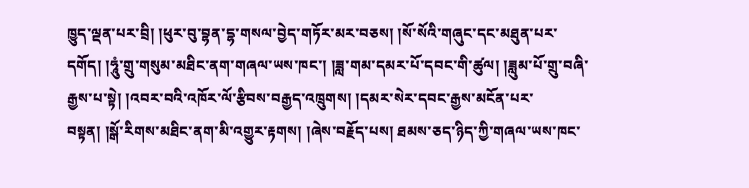ཁྱུད་ལྡན་པར་བྲི། །ཕུར་བུ་བྷན་དྷ་གསལ་བྱེད་གཏོར་མར་བཅས། །སོ་སོའི་གཞུང་དང་མཐུན་པར་དགོད། །ཧཱུཾ་གྲུ་གསུམ་མཐིང་ནག་གཞལ་ཡས་ཁང་། །ཟླ་གམ་དམར་པོ་དབང་གི་ཚུལ། །ཟླུམ་པོ་གྲུ་བཞི་རྒྱས་པ་སྟེ། །འབར་བའི་འཁོར་ལོ་རྩིབས་བརྒྱད་འཁྲུགས། །དམར་སེར་དབང་རྒྱས་མངོན་པར་བསྟན། །སྒོ་རིགས་མཐིང་ནག་མི་འགྱུར་རྟགས། །ཞེས་བརྗོད་པས། ཐམས་ཅད་ཉིད་ཀྱི་གཞལ་ཡས་ཁང་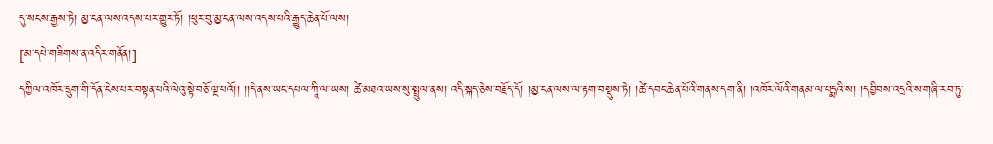དུ་སངས་རྒྱས་ཏེ། མྱ་ངན་ལས་འདས་པར་གྱུར་ཏོ། །ཕུར་བུ་མྱ་ངན་ལས་འདས་པའི་རྒྱུད་ཆེན་པོ་ལས།
[མ་དཔེ་གཟིགས་ན་འདིར་གནོན།]
དཀྱིལ་འཁོར་དྲུག་གི་དོན་ངེས་པར་བསྟན་པའི་ལེའུ་སྟེ་བཅོ་ལྔ་པའོ།། །།དེ་ནས་ཡང་དཔལ་ཀཱི་ལ་ཡས། ཚེ་མཐའ་ཡས་སུ་སྤྲུལ་ནས། འདི་སྐད་ཅེས་བརྗོད་དོ། །མྱ་ངན་ལས་ལ་རྟག་བསྡུས་ཏེ། །ཚེ་དབང་ཆེན་པོའི་གནས་དག་ནི། །འཁོར་ལོའི་གནམ་ལ་པདྨའི་ས། །དབྱིབས་འདྲའི་ས་གཞི་རབ་ཏུ་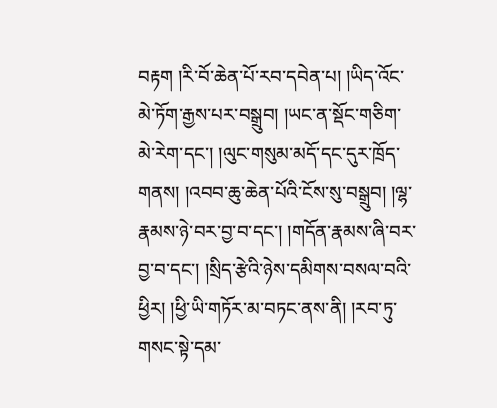བརྟག །རི་བོ་ཆེན་པོ་རབ་དབེན་པ། །ཡིད་འོང་མེ་ཏོག་རྒྱས་པར་བསྒྲུབ། །ཡང་ན་སྡོང་གཅིག་མེ་རེག་དང་། །ལུང་གསུམ་མདོ་དང་དུར་ཁྲོད་གནས། །འབབ་ཆུ་ཆེན་པོའི་ངོས་སུ་བསྒྲུབ། །ལྷ་རྣམས་ཉེ་བར་བྱ་བ་དང་། །གདོན་རྣམས་ཞི་བར་བྱ་བ་དང་། །སྲིད་རྩེའི་ཉེས་དམིགས་བསལ་བའི་ཕྱིར། །ཕྱི་ཡི་གཏོར་མ་བཏང་ནས་ནི། །རབ་ཏུ་གསང་སྟེ་དམ་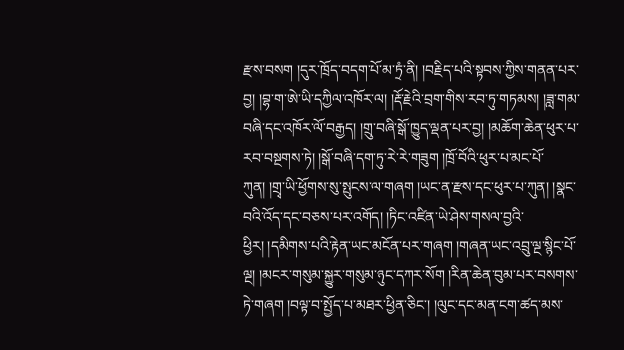རྫས་བསག །དུར་ཁྲོད་བདག་པོ་མ་ཏྲཾ་ནི། །བརྗིད་པའི་སྟབས་ཀྱིས་གནན་པར་བྱ། །བྷ་ག་ཨེ་ཡི་དཀྱིལ་འཁོར་ལ། །རྡོ་རྗེའི་བྲག་གིས་རབ་ཏུ་གཏམས། །ཟླ་གམ་བཞི་དང་འཁོར་ལོ་བརྒྱད། །གྲུ་བཞི་སྒོ་ཁྱུད་ལྡན་པར་བྱ། །མཆོག་ཆེན་ཕུར་པ་རབ་བསྔགས་ཏེ། །སྒོ་བཞི་དག་ཏུ་རེ་རེ་གཟུག །ཁྲོ་བོའི་ཕུར་པ་མང་པོ་ཀུན། །གྲྭ་ཡི་ཕྱོགས་སུ་སྤུངས་ལ་གཞག །ཡང་ན་རྫས་དང་ཕུར་པ་ཀུན། །སྣང་བའི་འོད་དང་བཅས་པར་འགོད། །ཏིང་འཛིན་ཡེ་ཤེས་གསལ་བྱའི་ཕྱིར། །དམིགས་པའི་རྟེན་ཡང་མངོན་པར་གཞག །གཞན་ཡང་འབྲུ་ལྔ་སྙིང་པོ་ལྔ། །མངར་གསུམ་སྐྱུར་གསུམ་ཉུང་དཀར་སོག །རིན་ཆེན་བུམ་པར་བསགས་ཏེ་གཞག །བལྟ་བ་སྤྱོད་པ་མཐར་ཕྱིན་ཅིང་། །ལུང་དང་མན་ངག་ཚད་མས་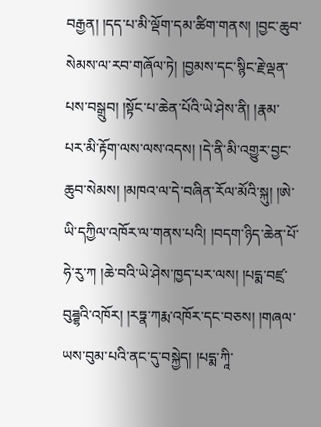བརྒྱན། །དད་པ་མི་ལྡོག་དམ་ཚིག་གནས། །བྱང་ཆུབ་སེམས་ལ་རབ་གཞོལ་ཏེ། །བྱམས་དང་སྙིང་རྗེ་ལྡན་པས་བསྒྲུབ། །སྟོང་པ་ཆེན་པོའི་ཡེ་ཤེས་ནི། །རྣམ་པར་མི་རྟོག་ལས་ལས་འདས། །དེ་ནི་མི་འགྱུར་བྱང་ཆུབ་སེམས། །མཁའ་ལ་དེ་བཞིན་རོལ་མོའི་སྐུ། །ཨེ་ཡི་དཀྱིལ་འཁོར་ལ་གནས་པའི། །བདག་ཉིད་ཆེན་པོ་ཧེ་རུ་ཀ །ཆེ་བའི་ཡེ་ཤེས་ཁྱད་པར་ལས། །པདྨ་བཛྲ་བུཌྜྷའི་འཁོར། །རཏྣ་ཀརྨ་འཁོར་དང་བཅས། །གཞལ་ཡས་བུམ་པའི་ནང་དུ་བསྐྱེད། །པདྨ་ཀཱི་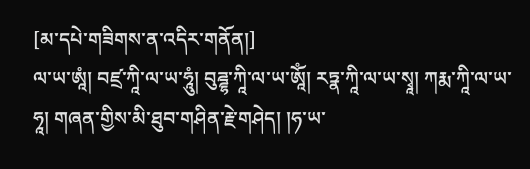[མ་དཔེ་གཟིགས་ན་འདིར་གནོན།]
ལ་ཡ་ཨཱཾ། བཛྲ་ཀཱི་ལ་ཡ་ཧཱུཾ། བུཌྜྷ་ཀཱི་ལ་ཡ་ཨཱོཾ། རཏྣ་ཀཱི་ལ་ཡ་སྭཱ། ཀརྨ་ཀཱི་ལ་ཡ་ཧཱ། གཞན་གྱིས་མི་ཐུབ་གཤིན་རྗེ་གཤེད། །ཧ་ཡ་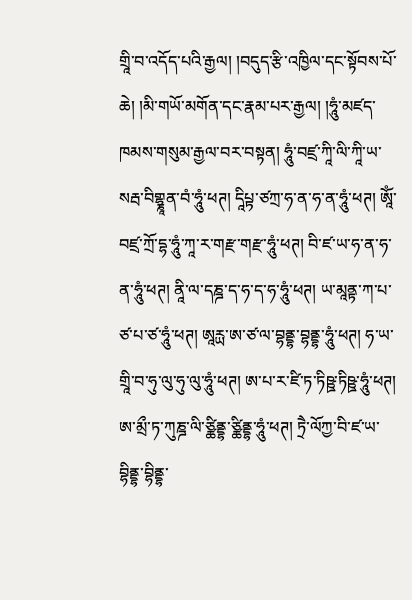གྲཱི་བ་འདོད་པའི་རྒྱལ། །བདུད་རྩི་འཁྱིལ་དང་སྟོབས་པོ་ཆེ། །མི་གཡོ་མགོན་དང་རྣམ་པར་རྒྱལ། །ཧཱུཾ་མཛད་ཁམས་གསུམ་རྒྱལ་བར་བསྟན། ཧཱུཾ་བཛྲ་ཀཱི་ལི་ཀཱི་ཡ་སརྦ་བིགྷྣཱན་བཾ་ཧཱུཾ་ཕཊ། དཱིཔྟ་ཙཀྲ་ཧ་ན་ཧ་ན་ཧཱུཾ་ཕཊ། ཨཱོཾ་བཛྲ་ཀྲོ་དྷ་ཧཱུཾ་ཀཱ་ར་གརྫ་གརྫ་ཧཱུཾ་ཕཊ། བི་ཛ་ཡ་ཧ་ན་ཧ་ན་ཧཱུཾ་ཕཊ། ནཱི་ལ་དཎྜ་ད་ཧ་ད་ཧ་ཧཱུཾ་ཕཊ། ཡ་མཱནྟ་ཀ་པ་ཙ་པ་ཙ་ཧཱུཾ་ཕཊ། ཨཱརྻ་ཨ་ཙ་ལ་བྷནྡྷ་བྷནྡྷ་ཧཱུཾ་ཕཊ། ཧ་ཡ་གྲཱི་བ་ཧུ་ལུ་ཧུ་ལུ་ཧཱུཾ་ཕཊ། ཨ་པ་ར་ཛི་ཏ་ཏིཥྛ་ཏིཥྛ་ཧཱུཾ་ཕཊ། ཨ་མྲྀ་ཏ་ཀུཎྜ་ལི་ཙྪིནྡྷ་ཙྪིནྡྷ་ཧཱུཾ་ཕཊ། ཏྲཻ་ལོཀྱ་བི་ཛ་ཡ་བྷིནྡྷ་བྷིནྡྷ་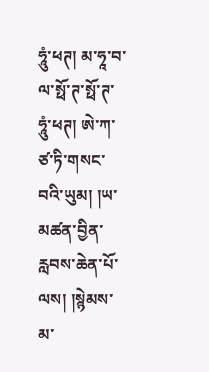ཧཱུཾ་ཕཊ། མ་ཧཱ་བ་ལ་སྥོ་ཊ་སྥོ་ཊ་ཧཱུཾ་ཕཊ། ཨེ་ཀ་ཙ་ཏི་གསང་བའི་ཡུམ། །ཡ་མཚན་བྱིན་རླབས་ཆེན་པོ་ལས། །སྙེམས་མ་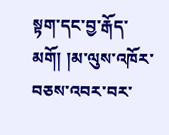སྟག་དང་བྱ་རྒོད་མགོ། །མ་ལུས་འཁོར་བཅས་འབར་བར་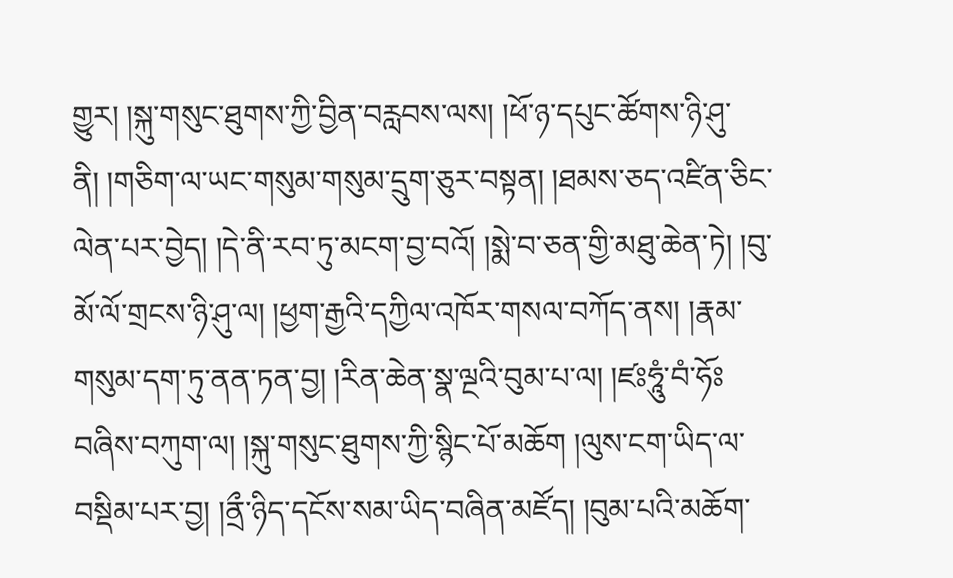གྱུར། །སྐུ་གསུང་ཐུགས་ཀྱི་བྱིན་བརླབས་ལས། །ཕོ་ཉ་དཔུང་ཚོགས་ཉི་ཤུ་ནི། །གཅིག་ལ་ཡང་གསུམ་གསུམ་དྲུག་ཅུར་བསྟན། །ཐམས་ཅད་འཛིན་ཅིང་ལེན་པར་བྱེད། །དེ་ནི་རབ་ཏུ་མངག་བྱ་བའོ། །སྨེ་བ་ཅན་གྱི་མཐུ་ཆེན་ཏེ། །བུ་མོ་ལོ་གྲངས་ཉི་ཤུ་ལ། །ཕྱག་རྒྱའི་དཀྱིལ་འཁོར་གསལ་བཀོད་ནས། །རྣམ་གསུམ་དག་ཏུ་ནན་ཏན་བྱ། །རིན་ཆེན་སྣ་ལྔའི་བུམ་པ་ལ། །ཛཿཧཱུཾ་བཾ་ཧོཿབཞིས་བཀུག་ལ། །སྐུ་གསུང་ཐུགས་ཀྱི་སྙིང་པོ་མཆོག །ལུས་ངག་ཡིད་ལ་བསྡིམ་པར་བྱ། །ནྲྀ་ཉིད་དངོས་སམ་ཡིད་བཞིན་མཛོད། །བུམ་པའི་མཆོག་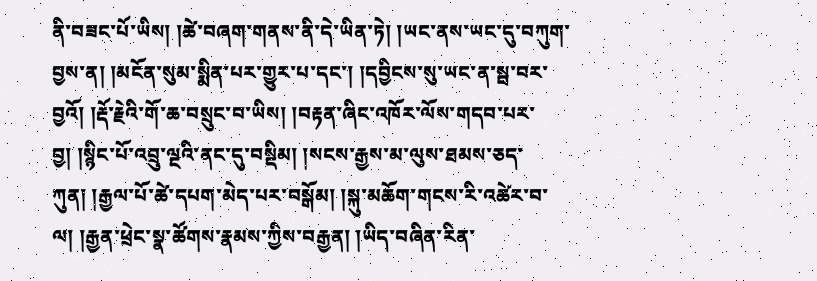ནི་བཟང་པོ་ཡིས། །ཚེ་བཞག་གནས་ནི་དེ་ཡིན་ཏེ། །ཡང་ནས་ཡང་དུ་བཀུག་བྱས་ན། །མངོན་སུམ་སྨིན་པར་གྱུར་པ་དང་། །དབྱིངས་སུ་ཡང་ན་སྦ་བར་བྱའོ། །རྡོ་རྗེའི་གོ་ཆ་བསྲུང་བ་ཡིས། །བརྟན་ཞིང་འཁོར་ལོས་གདབ་པར་བྱ། །སྙིང་པོ་འབྲུ་ལྔའི་ནང་དུ་བསྡིམ། །སངས་རྒྱས་མ་ལུས་ཐམས་ཅད་ཀུན། །རྒྱལ་པོ་ཚེ་དཔག་མེད་པར་བསྒོམ། །སྐུ་མཆོག་གངས་རི་འཚེར་བ་ལ། །རྒྱན་ཕྲེང་སྣ་ཚོགས་རྣམས་ཀྱིས་བརྒྱན། །ཡིད་བཞིན་རིན་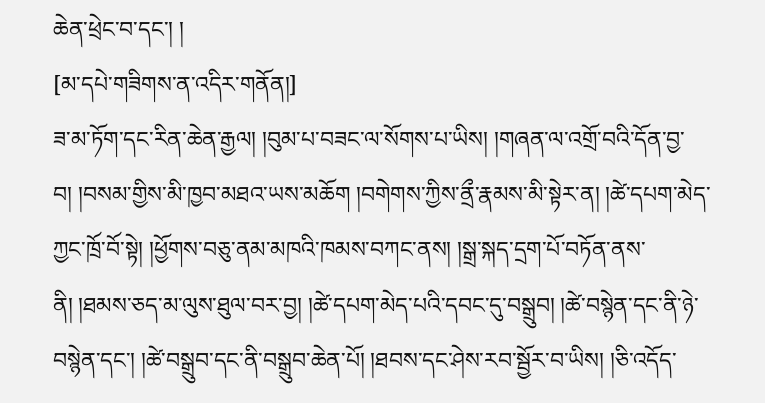ཆེན་ཕྲེང་བ་དང་། །
[མ་དཔེ་གཟིགས་ན་འདིར་གནོན།]
ཟ་མ་ཏོག་དང་རིན་ཆེན་རྒྱལ། །བུམ་པ་བཟང་ལ་སོགས་པ་ཡིས། །གཞན་ལ་འགྲོ་བའི་དོན་བྱ་བ། །བསམ་གྱིས་མི་ཁྱབ་མཐའ་ཡས་མཆོག །བགེགས་ཀྱིས་ནྲྀ་རྣམས་མི་སྟེར་ན། །ཚེ་དཔག་མེད་ཀྱང་ཁྲོ་བོ་སྟེ། །ཕྱོགས་བཅུ་ནམ་མཁའི་ཁམས་བཀང་ནས། །སྒྲ་སྐད་དྲག་པོ་བཏོན་ནས་ནི། །ཐམས་ཅད་མ་ལུས་ཐུལ་བར་བྱ། །ཚེ་དཔག་མེད་པའི་དབང་དུ་བསྒྲུབ། །ཚེ་བསྙེན་དང་ནི་ཉེ་བསྙེན་དང་། །ཚེ་བསྒྲུབ་དང་ནི་བསྒྲུབ་ཆེན་པོ། །ཐབས་དང་ཤེས་རབ་སྦྱོར་བ་ཡིས། །ཅི་འདོད་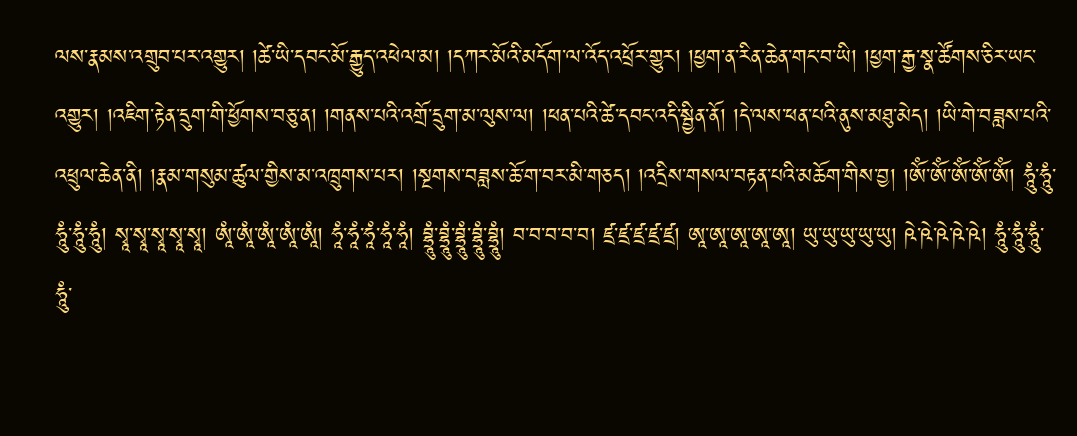ལས་རྣམས་འགྲུབ་པར་འགྱུར། །ཚེ་ཡི་དབང་མོ་རྒྱུད་འཕེལ་མ། །དཀར་མོའི་མདོག་ལ་འོད་འཕྲོར་གྱུར། །ཕྱག་ན་རིན་ཆེན་གང་བ་ཡི། །ཕྱག་རྒྱ་སྣ་ཚོགས་ཅིར་ཡང་འགྱུར། །འཇིག་རྟེན་དྲུག་གི་ཕྱོགས་བཅུ་ན། །གནས་པའི་འགྲོ་དྲུག་མ་ལུས་ལ། །ཕན་པའི་ཚེ་དབང་འདི་སྦྱིན་ནོ། །དེ་ལས་ཕན་པའི་ནུས་མཐུ་མེད། །ཡི་གེ་བཟླས་པའི་འཕྲུལ་ཆེན་ནི། །རྣམ་གསུམ་ཚུལ་གྱིས་མ་འཁྲུགས་པར། །སྔགས་བཟླས་ཆོ་ག་བར་མི་གཅད། །འདྲིས་གསལ་བརྟན་པའི་མཆོག་གིས་བྱ། །ཨོཾ་ཨོཾ་ཨོཾ་ཨོཾ་ཨོཾ། ཧཱུཾ་ཧཱུཾ་ཧཱུཾ་ཧཱུཾ་ཧཱུཾ། སྭཱ་སྭཱ་སྭཱ་སྭཱ་སྭཱ། ཨཱཾ་ཨཱཾ་ཨཱཾ་ཨཱཾ་ཨཱཾ། ཧཱཾ་ཧཱཾ་ཧཱཾ་ཧཱཾ་ཧཱཾ། བྷྲཱུཾ་བྷྲཱུཾ་བྷྲཱུཾ་བྷྲཱུཾ་བྷྲཱུཾ། བ་བ་བ་བ་བ། ཛྲ་ཛྲ་ཛྲ་ཛྲ་ཛྲ། ཨཱ་ཨཱ་ཨཱ་ཨཱ་ཨཱ། ཡུ་ཡུ་ཡུ་ཡུ་ཡུ། ཥེ་ཥེ་ཥེ་ཥེ་ཥེ། ཧཱུཾ་ཧཱུཾ་ཧཱུཾ་ཧཱུཾ་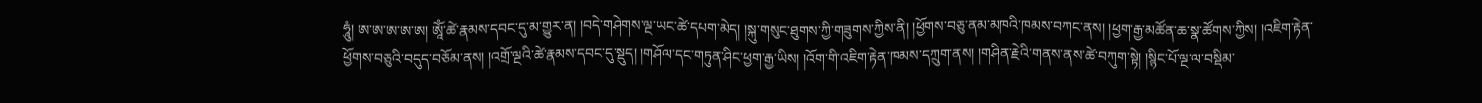ཧཱུཾ། ཨ་ཨ་ཨ་ཨ་ཨ། ཨཱོཾ་ཚེ་རྣམས་དབང་དུ་མ་གྱུར་ན། །བདེ་གཤེགས་ལྔ་ཡང་ཚེ་དཔག་མེད། །སྐུ་གསུང་ཐུགས་ཀྱི་གཟུགས་ཀྱིས་ནི། །ཕྱོགས་བཅུ་ནམ་མཁའི་ཁམས་བཀང་ནས། །ཕྱག་རྒྱ་མཚོན་ཆ་སྣ་ཚོགས་ཀྱིས། །འཇིག་རྟེན་ཕྱོགས་བཅུའི་བདུད་བཅོམ་ནས། །འགྲོ་ལྔའི་ཚེ་རྣམས་དབང་དུ་སྡུད། །གཤོལ་དང་གཏུན་ཤིང་ཕྱག་རྒྱ་ཡིས། །འོག་གི་འཇིག་རྟེན་ཁམས་དཀྲུག་ནས། །གཤིན་རྗེའི་གནས་ནས་ཚེ་བཀུག་སྟེ། །སྙིང་པོ་ལྔ་ལ་བསྡིམ་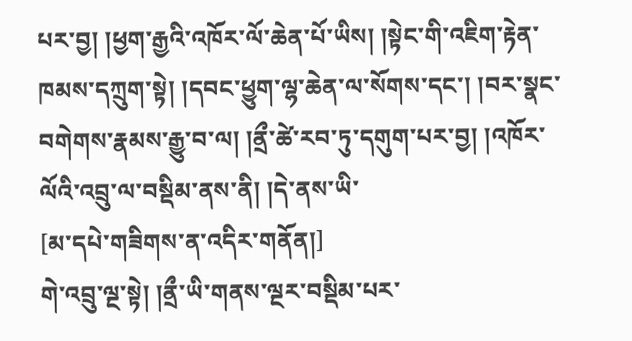པར་བྱ། །ཕྱག་རྒྱའི་འཁོར་ལོ་ཆེན་པོ་ཡིས། །སྟེང་གི་འཇིག་རྟེན་ཁམས་དཀྲུག་སྟེ། །དབང་ཕྱུག་ལྷ་ཆེན་ལ་སོགས་དང་། །བར་སྣང་བགེགས་རྣམས་རྒྱུ་བ་ལ། །ནྲྀ་ཚེ་རབ་ཏུ་དགུག་པར་བྱ། །འཁོར་ལོའི་འབྲུ་ལ་བསྡིམ་ནས་ནི། །དེ་ནས་ཡི་
[མ་དཔེ་གཟིགས་ན་འདིར་གནོན།]
གེ་འབྲུ་ལྔ་སྟེ། །ནྲྀ་ཡི་གནས་ལྔར་བསྡིམ་པར་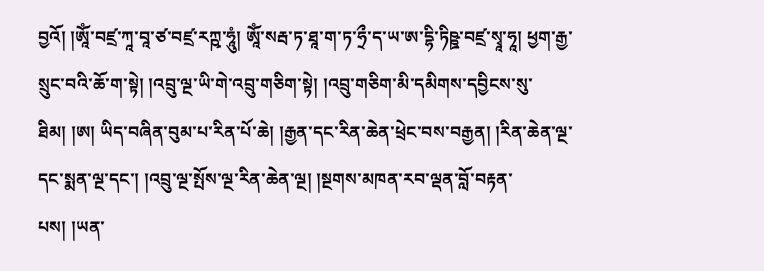བྱའོ། །ཨཱོཾ་བཛྲ་ཀཱ་བཱ་ཙ་བཛྲ་རཀྵ་ཧཱུཾ། ཨཱོཾ་སརྦ་ཏ་ཐཱ་ག་ཏ་ཧྲྀ་ད་ཡ་ཨ་དྷི་ཏིཥྛ་བཛྲ་སྭཱ་ཧཱ། ཕྱག་རྒྱ་སྲུང་བའི་ཆོ་ག་སྟེ། །འབྲུ་ལྔ་ཡི་གེ་འབྲུ་གཅིག་སྟེ། །འབྲུ་གཅིག་མི་དམིགས་དབྱིངས་སུ་ཐིམ། །ཨ། ཡིད་བཞིན་བུམ་པ་རིན་པོ་ཆེ། །རྒྱན་དང་རིན་ཆེན་ཕྲེང་བས་བརྒྱན། །རིན་ཆེན་ལྔ་དང་སྨན་ལྔ་དང་། །འབྲུ་ལྔ་སྤོས་ལྔ་རིན་ཆེན་ལྔ། །སྔགས་མཁན་རབ་ལྡན་བློ་བརྟན་པས། །ཡན་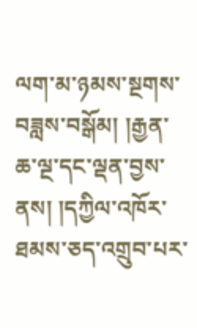ལག་མ་ཉམས་སྔགས་བཟླས་བསྒོམ། །རྒྱན་ཆ་ལྔ་དང་ལྡན་བྱས་ནས། །དཀྱིལ་འཁོར་ཐམས་ཅད་འགྲུབ་པར་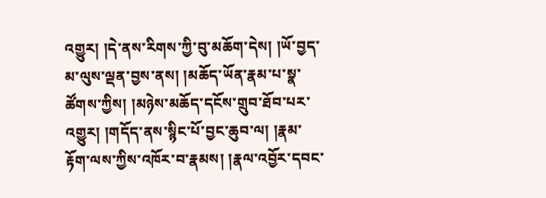འགྱུར། །དེ་ནས་རིགས་ཀྱི་བུ་མཆོག་དེས། །ཡོ་བྱད་མ་ལུས་ལྡན་བྱས་ནས། །མཆོད་ཡོན་རྣམ་པ་སྣ་ཚོགས་ཀྱིས། །མཉེས་མཆོད་དངོས་གྲུབ་ཐོབ་པར་འགྱུར། །གདོད་ནས་སྙིང་པོ་བྱང་ཆུབ་ལ། །རྣམ་རྟོག་ལས་ཀྱིས་འཁོར་བ་རྣམས། །རྣལ་འབྱོར་དབང་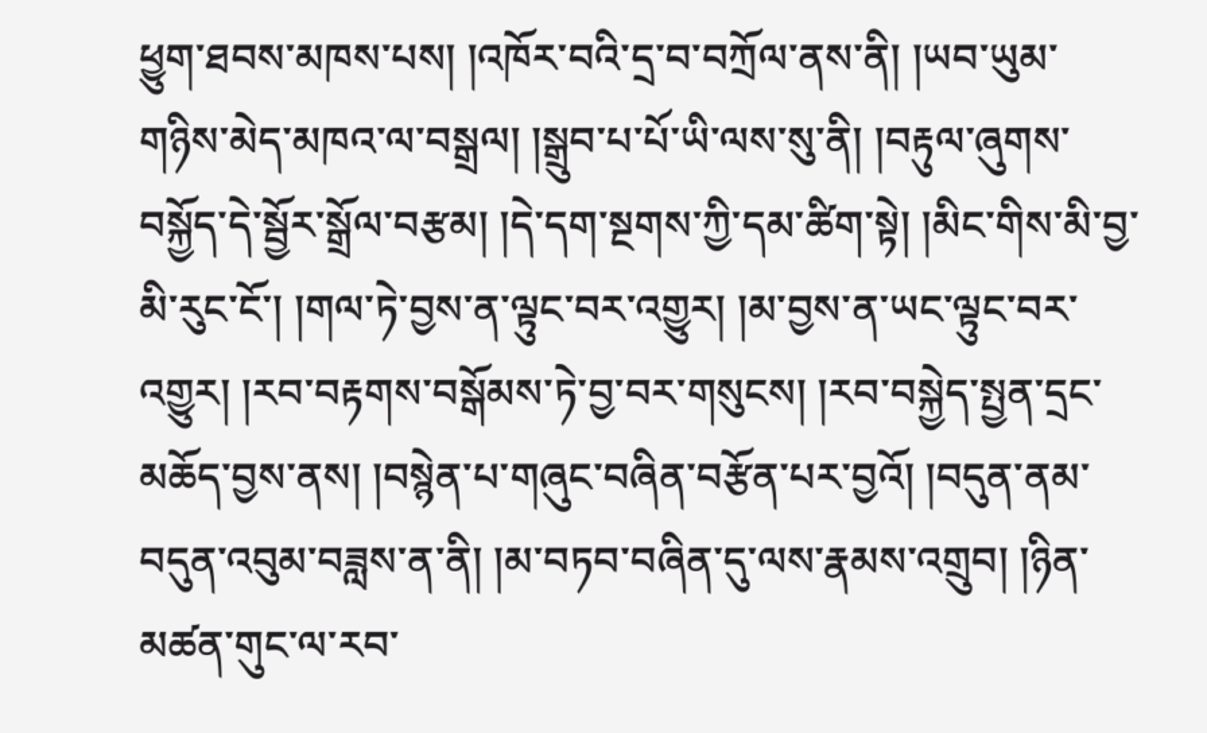ཕྱུག་ཐབས་མཁས་པས། །འཁོར་བའི་དྲ་བ་བཀྲོལ་ནས་ནི། །ཡབ་ཡུམ་གཉིས་མེད་མཁའ་ལ་བསྒྲལ། །སྒྲུབ་པ་པོ་ཡི་ལས་སུ་ནི། །བརྟུལ་ཞུགས་བསྐྱོད་དེ་སྦྱོར་སྒྲོལ་བརྩམ། །དེ་དག་སྔགས་ཀྱི་དམ་ཚིག་སྟེ། །མིང་གིས་མི་བྱ་མི་རུང་ངོ་། །གལ་ཏེ་བྱས་ན་ལྟུང་བར་འགྱུར། །མ་བྱས་ན་ཡང་ལྟུང་བར་འགྱུར། །རབ་བརྟགས་བསྒོམས་ཏེ་བྱ་བར་གསུངས། །རབ་བསྐྱེད་སྤྱན་དྲང་མཆོད་བྱས་ནས། །བསྙེན་པ་གཞུང་བཞིན་བརྩོན་པར་བྱའོ། །བདུན་ནམ་བདུན་འབུམ་བཟླས་ན་ནི། །མ་བཏབ་བཞིན་དུ་ལས་རྣམས་འགྲུབ། །ཉིན་མཚན་གུང་ལ་རབ་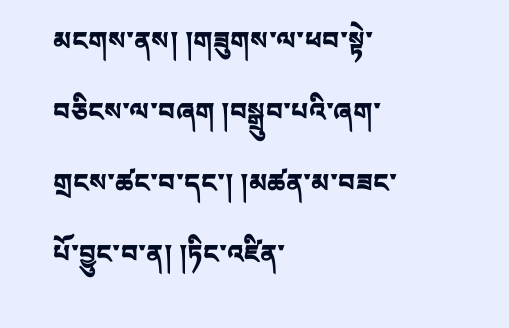མངགས་ནས། །གཟུགས་ལ་ཕབ་སྟེ་བཅིངས་ལ་བཞག །བསྒྲུབ་པའི་ཞག་གྲངས་ཚང་བ་དང་། །མཚན་མ་བཟང་པོ་བྱུང་བ་ན། །ཏིང་འཛིན་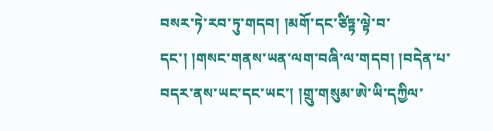བསར་ཏེ་རབ་ཏུ་གདབ། །མགོ་དང་ཙིཏྟ་ལྟེ་བ་དང་། །གསང་གནས་ཡན་ལག་བཞི་ལ་གདབ། །བདེན་པ་བདར་ནས་ཡང་དང་ཡང་། །གྲུ་གསུམ་ཨེ་ཡི་དཀྱིལ་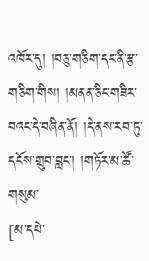འཁོར་དུ། །བཅུ་གཅིག་དང་ནི་རྩ་གཅིག་གིས། །མནན་ཅིང་གཟིར་བའང་དེ་བཞིན་ནོ། །དེ་ནས་རབ་ཏུ་དངོས་གྲུབ་བླང་། །གཏོར་མ་ཚོ་གསུམ་
[མ་དཔེ་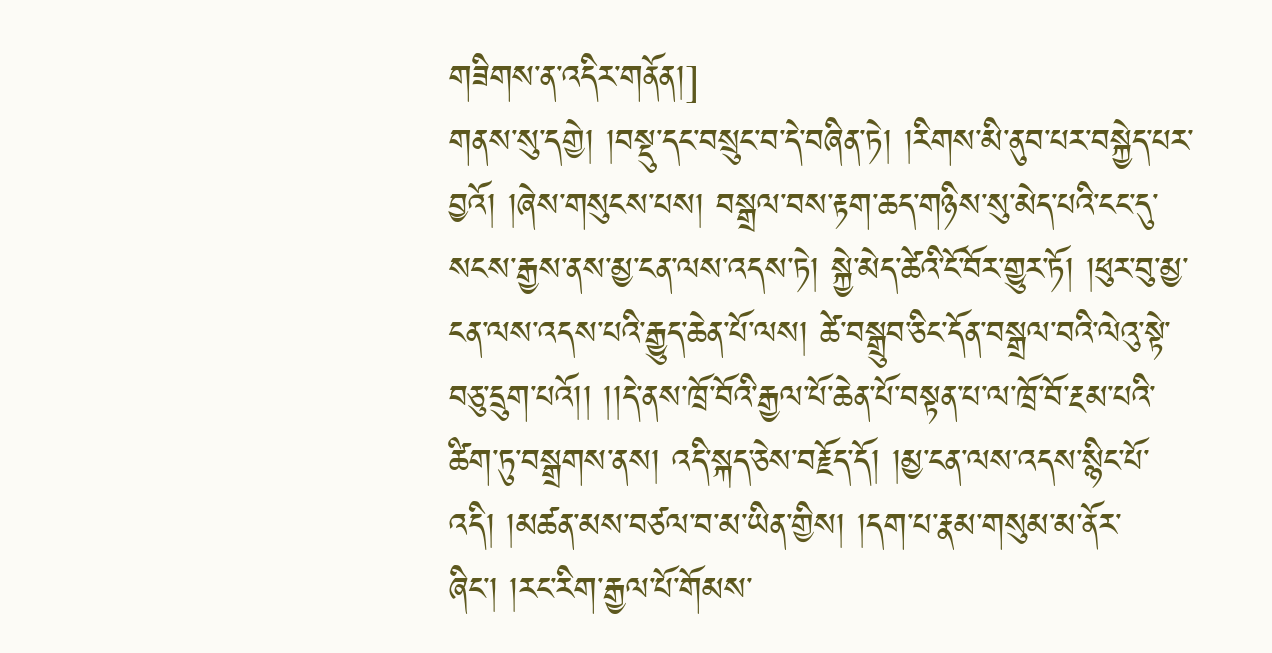གཟིགས་ན་འདིར་གནོན།]
གནས་སུ་དགྱེ། །བསྡུ་དང་བསྲུང་བ་དེ་བཞིན་ཏེ། །རིགས་མི་ནུབ་པར་བསྐྱེད་པར་བྱའོ། །ཞེས་གསུངས་པས། བསྒྲལ་བས་རྟག་ཆད་གཉིས་སུ་མེད་པའི་ངང་དུ་སངས་རྒྱས་ནས་མྱ་ངན་ལས་འདས་ཏེ། སྐྱེ་མེད་ཚེའི་ངོ་བོར་གྱུར་ཏོ། །ཕུར་བུ་མྱ་ངན་ལས་འདས་པའི་རྒྱུད་ཆེན་པོ་ལས། ཚེ་བསྒྲུབ་ཅིང་དོན་བསྒྲལ་བའི་ལེའུ་སྟེ་བཅུ་དྲུག་པའོ།། །།དེ་ནས་ཁྲོ་བོའི་རྒྱལ་པོ་ཆེན་པོ་བསྟན་པ་ལ་ཁྲོ་བོ་རྔམ་པའི་ཚིག་ཏུ་བསྒྲགས་ནས། འདི་སྐད་ཅེས་བརྗོད་དོ། །མྱ་ངན་ལས་འདས་སྙིང་པོ་འདི། །མཚན་མས་བཙལ་བ་མ་ཡིན་གྱིས། །དག་པ་རྣམ་གསུམ་མ་ནོར་ཞིང་། །རང་རིག་རྒྱལ་པོ་གོམས་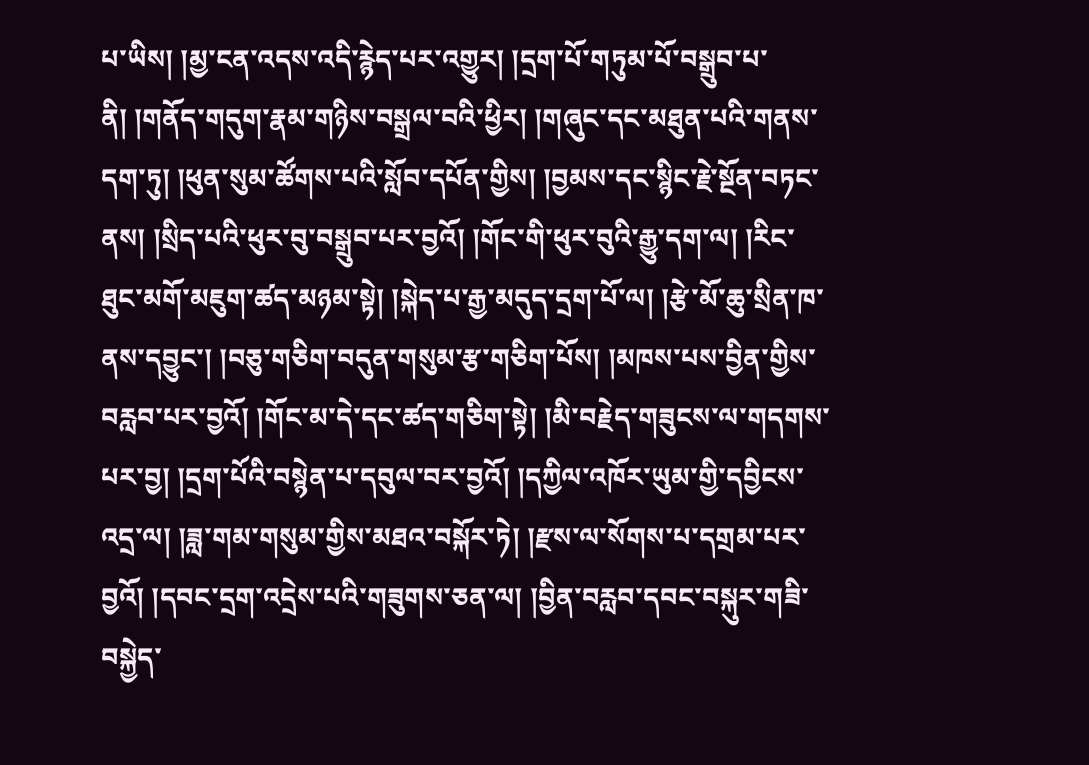པ་ཡིས། །མྱ་ངན་འདས་འདི་རྙེད་པར་འགྱུར། །དྲག་པོ་གཏུམ་པོ་བསྒྲུབ་པ་ནི། །གནོད་གདུག་རྣམ་གཉིས་བསྒྲལ་བའི་ཕྱིར། །གཞུང་དང་མཐུན་པའི་གནས་དག་ཏུ། །ཕུན་སུམ་ཚོགས་པའི་སློབ་དཔོན་གྱིས། །བྱམས་དང་སྙིང་རྗེ་སྔོན་བཏང་ནས། །སྲིད་པའི་ཕུར་བུ་བསྒྲུབ་པར་བྱའོ། །གོང་གི་ཕུར་བུའི་རྒྱུ་དག་ལ། །རིང་ཐུང་མགོ་མཇུག་ཚད་མཉམ་སྟེ། །སྐེད་པ་རྒྱ་མདུད་དྲག་པོ་ལ། །རྩེ་མོ་ཆུ་སྲིན་ཁ་ནས་དབྱུང་། །བཅུ་གཅིག་བདུན་གསུམ་རྩ་གཅིག་པོས། །མཁས་པས་བྱིན་གྱིས་བརླབ་པར་བྱའོ། །གོང་མ་དེ་དང་ཚད་གཅིག་སྟེ། །མི་བརྗེད་གཟུངས་ལ་གདགས་པར་བྱ། །དྲག་པོའི་བསྙེན་པ་དབུལ་བར་བྱའོ། །དཀྱིལ་འཁོར་ཡུམ་གྱི་དབྱིངས་འདྲ་ལ། །ཟླ་གམ་གསུམ་གྱིས་མཐའ་བསྐོར་ཏེ། །རྫས་ལ་སོགས་པ་དགྲམ་པར་བྱའོ། །དབང་དྲག་འདྲེས་པའི་གཟུགས་ཅན་ལ། །བྱིན་བརླབ་དབང་བསྐུར་གཟི་བསྐྱེད་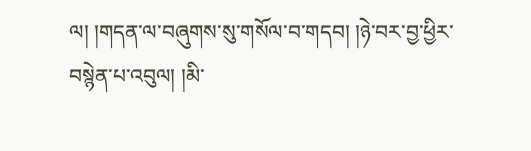ལ། །གདན་ལ་བཞུགས་སུ་གསོལ་བ་གདབ། །ཉེ་བར་བྱ་ཕྱིར་བསྙེན་པ་འབུལ། །མི་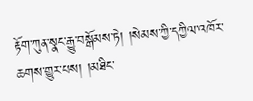རྟོག་ཀུན་སྣང་རྒྱུ་བསྒོམས་ཏེ། །སེམས་ཀྱི་དཀྱིལ་འཁོར་ཆགས་གྱུར་པས། །མཐིང་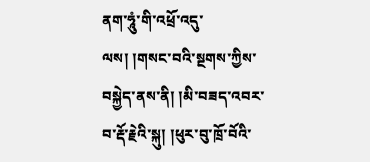ནག་ཧཱུཾ་གི་འཕྲོ་འདུ་ལས། །གསང་བའི་སྔགས་ཀྱིས་བསྐྱེད་ནས་ནི། །མི་བཟད་འབར་བ་རྡོ་རྗེའི་སྐུ། །ཕུར་བུ་ཁྲོ་བོའི་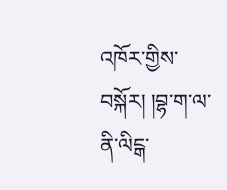འཁོར་གྱིས་བསྐོར། །བྷ་ག་ལ་ནི་ལིངྒ་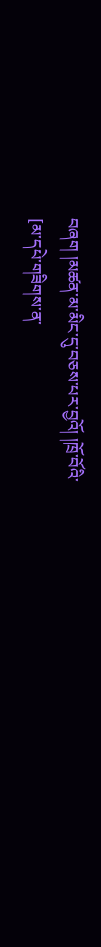བཞག །མཚན་མ་མིང་དུ་བཅས་པར་བྱའོ། །ཁྲོ་བོའི་
[མ་དཔེ་གཟིགས་ན་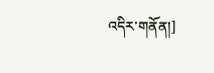འདིར་གནོན།]